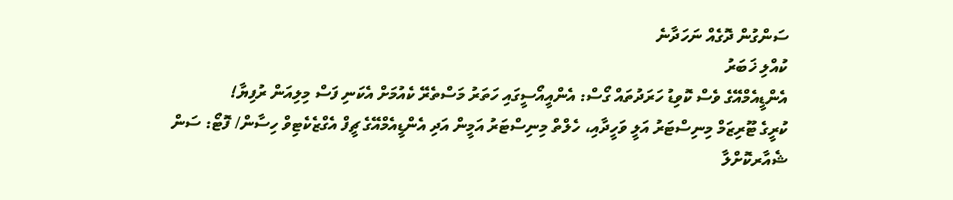ސަންގުން ދޮގެއް ނަހަދާނެ
ކުއްލި ޚަބަރު
އެންޑީއެމްއޭގެ ވެސް ކޮވިޑު ހަރަދުތައް ގޯސް: އެންއީއޯސީގައި ހަތަރު މަސްތެރޭ ކެއުމަށް އެކަނި ފަސް މިލިއަން ރުފިޔާ!
ކުރީގެ ޓޫރިޒަމް މިނިސްޓަރު އަލީ ވަހީދާއި، ހެލްތް މިނިސްޓަރު އަމީން އަދި އެންޑީއެމްއޭގެ ޗީފް އެގްޒެކެޓިވް ހިސާން/ ފޮޓޯ: ސަން
ޝެއާރކޮށްލާ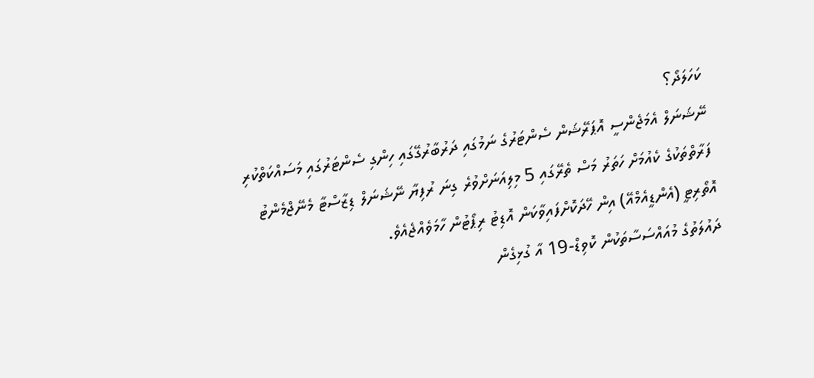ކަހަލަދޯ؟
ނޭޝަނަލް އެމަޖެންސީ އޮޕަރޭޝަން ސެންޓަރުގެ ނަމުގައި ދަރުބާރުގޭގައި ހިންގި ސެންޓަރުގައި މަސައްކަތްކުރި ފަރާތްތަކުގެ ކެއުމަށް ހަތަރު މަސް ތެރޭގައި 5 މިލިއަނަށްވުރެ ގިނަ ރުފިޔާ ނޭޝަނަލް ޑިޒާސްޓާ މެނޭޖްމެންޓު އޮތޯރިޓީ (އެންޑީއެމްއޭ) އިން ހޭދަކޮށްފައިވާކަން އޮޑިޓު ރިޕޯޓުން ހާމަވެއްޖެއެވެ.
ދައުލަތުގެ މުއައްސަސާތަކުން ކޮވިޑް-19 އާ ގުޅިގެން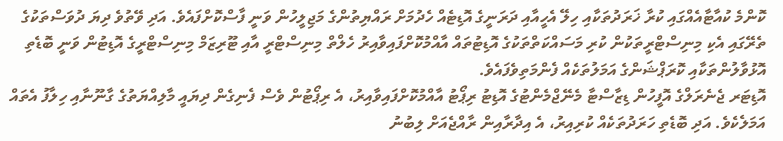ކޮންމެ ކުއާޓާއެއްގައި ކުރާ ޚަރަދުތަކާއި ހިލޭ އެހީއާއި ދަރަނީގެ އޮޑިޓެއް ހެދުމަށް ރައްޔިތުންގެ މަޖިލީހުން ވަނީ ފާސްކޮށްފައެވެ. އަދި ވޭތުވެ ދިޔަ ދުވަސްތަކުގެ ތެރޭގައި އެކި މިނިސްޓްރީތަކުން ކުރި މަސައްކަތްތަކުގެ އޮޑިޓުތައް އާއްމުކޮށްފައިވާއިރު ހެލްތް މިނިސްޓްރީ އާއި ޓޫރިޒަމް މިނިސްޓްރީގެ އޮޑިޓުން ވަނީ ބޮޑެތި އޮޅުވާލުންތަކާއި ކޮރަޕްޝަންގެ އަމަލުތަކެއް ފެންމަތިވެފައެވެ.
އޮޑިޓަރ ޖެނެރަލްގެ އޮފީހުން ޑިޒާސްޓާ މެނޭޖްމެންޓުގެ އޮޑިޓު ރިޕޯޓު އާއްމުކޮށްފައިވާއިރު، އެ ރިޕޯޓުން ވެސް ފެނިގެން ދިޔައީ މާލިއްޔަތުގެ ގާނޫނާއި ހިލާފު އެތައް އަމަލެކެވެ. އަދި ބޮޑެތި ހަރަދުތަކެއް ކުރިއިރު، އެ އިދާރާއިން ރާއްޖެއަށް ލިބުނު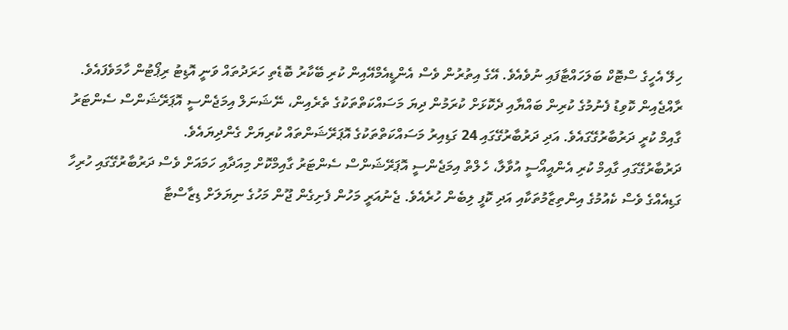ހިލޭ އެހީގެ ސްޓޮކް ބަލަހައްޓާފައި ނުވެއެވެ. އޭގެ އިތުރުން ވެސް އެންޑީއެމްއޭއިން ކުރި ބޭކާރު ބޮޑެތި ހަރަދުތައް ވަނީ އޮޑިޓު ރިޕޯޓުން ހާމަވެފައެވެ.
ރާއްޖެއިން ކޮވިޑު ފެނުމުގެ ކުރިން ބައްޔާއި ދެކޮޅަށް ކުރަމުން ދިޔަ މަސައްކަތްތަކުގެ ތެރެއިން، ނޭޝަނަލް އިމަޖެންސީ އޮޕަރޭޝަންސް ސެންޓަރު ގާއިމް ކުރީ ދަރުބާރުގޭގައެވެ. އަދި ދަރުބާރުގޭގައި 24 ގަޑިއިރު މަސައްކަތްތަކުގެ އޮޕަރޭޝަންތައް ކުރިޔަށް ގެންދިޔައެވެ.
ދަރުބާރުގޭގައި ގާއިމް ކުރި އެންއީއޯސީ އުވާލާ، ހެލްތް އިމަޖެންސީ އޮޕަރޭޝަންސް ސެންޓަރު ގާއިމްކޮށް މިއަދާއި ހަމައަށް ވެސް ދަރުބާރުގޭގައި ހުރިހާ ގަޑިއެއްގެ ވެސް ކެއުމުގެ އިންތިޒާމުތަކާއި އަދި ކޮފީ ލިބެން ހުރެއެވެ. ޖެނުއަރީ މަހުން ފެށިގެން ޖޫން މަހުގެ ނިޔަލަށް ޑިޒާސްޓާ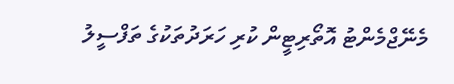މެނޭޖްމެންޓު އޮތޯރިޓީން ކުރި ހަރަދުތަކުގެ ތަފްސީލު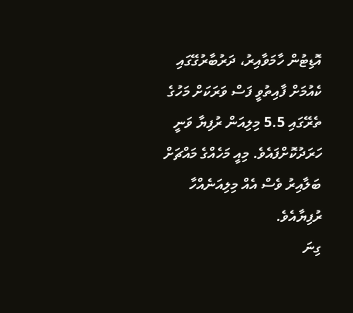އޮޑިޓުން ހާމަވާއިރު، ދަރުބާރުގޭގައި ކެއުމަށް ފާއިތުވީ ފަސް ވަރަކަށް މަހުގެ ތެރޭގައި 5.5 މިލިއަން ރުފިޔާ ވަނީ ހަރަދުކޮށްފައެވެ. މިއީ މަހެއްގެ މައްޗަށް ބަލާއިރު ވެސް އެއް މިލިއަނެއްހާ ރުފިޔާއެވެ.
ގިނަ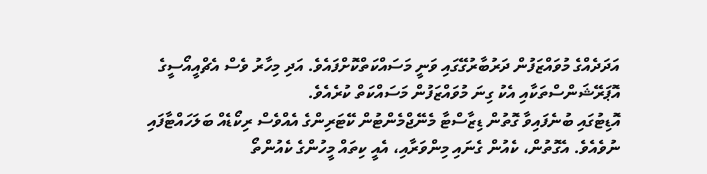އަދަދެއްގެ މުވައްޒަފުން ދަރުބާރުގޭގައި ވަނީ މަސައްކަތްކޮށްފައެވެ. އަދި މިހާރު ވެސް އެޗްއީއޯސީގެ އޮޕަރޭޝަންސްތަކާއި އެކު ގިނަ މުވައްޒަފުން މަސައްކަތް ކުރެއެވެ.
އޮޑިޓުގައި ބުނެފައިވާ ގޮތުން ޑިޒާސްޓާ މެނޭޖްމެންޓުން ކޭޓަރިންގެ އެއްވެސް ރިކޯޑެއް ބަލަހައްޓާފައި ނުވެއެވެ. އެގޮތުން، ކެއުން ގެނައި މިންވަރާއި، އެއީ ކިތައް މީހުންގެ ކެއުންތޯ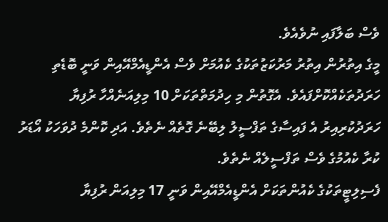ވެސް ބަލާފައި ނުވެއެވެ.
މީގެ އިތުރުން އިތުރު މަރުކަޒުތަކުގެ ކެއުމަށް ވެސް އެންޑީއެމްއޭއިން ވަނީ ބޮޑެތި ހަރަދުތަކެއްކޮށްފައެވެ. އެގޮތުން މި ހިދުމަތްތަކަށް 10 މިލިއަނެއްހާ ރުފިޔާ ހަރަދުކުރިއިރު އެ ފައިސާގެ ތަފްސީލު ލިބޭނެ ގޮތެއް ނެތެވެ. އަދި ކޮންމެ ދުވަހަކު އޯޑަރު ކުރާ ކެއުމުގެ ވެސް ތަފްސީލެއް ނެތެވެ.
ފެސިލިޓީތަކުގެ ކެއުންތަކަށް އެންޑީއެމްއޭއިން ވަނީ 17 މިލިއަން ރުފިޔާ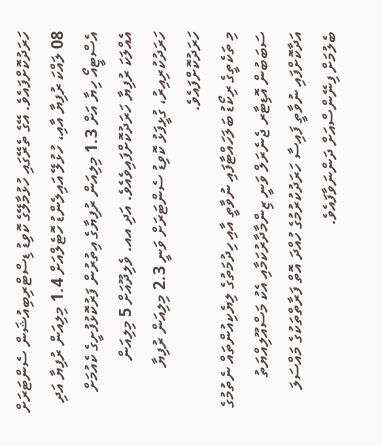ހަރަދުކޮށްފައެވެ. އޭގެ ތެރޭގައި ހުޅުމާލޭގެ ކޮވިޑު ޑިސްޓްރިބިއުޝަން ސެންޓަރަށް 08 ލައްކަ ރުފިޔާ އާއި، ހުޅުލޭ އައިލެންޑު ހޮޓެލްއަށް 1.4 މިލިއަން ރުފިޔާ އަދި އެސްޓީއޯ ހިޔާ އަށް 1.3 މިލިއަން ރުފިޔާގެ އިތުރުން ފަރުކޮޅުފުށީގެ ކެއުމަށް އެއްލަކަ ރުފިޔާ ހަރަދުކޮށްފައިވެއެވެ. އަދި އއ. ވެލިދޫއަށް 5 މިލިއަން ހަރަދުކުރިއިރު، ގުޅީފަޅު ކޮވިޑު ސެންޓަރަށް ވަނީ 2.3 މިލިއަން ރުފިޔާ ހަރަދުކޮށްފައެވެ.
މި ތަކެތީގެ ރިކޯޑު ބަލަހައްޓާފައި ނުވާތީ އާއި ހިދުމަތުގެ ލިޔެކިއުންތައް ނެތުމުގެ ސަބަބުން އޮޑިޓާރ ޖެނެރަލް ވަނީ ޒިންމާދާރުކަމާއި އެކު މަސްއޫލިއްޔަތު އަދާކޮށްފައި ނުވާތީ ފައިސާ ހަރަދުކުރުމުގެ ހުއްދަ އޮތް ފަރާތްތަކުގެ މައްސަލަ ބެލުމަށް ފިނޭންސްއަށް ދަންނަވާފައެވެ.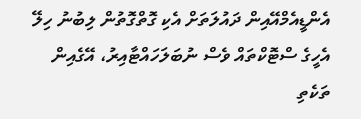އެންޑީއެމްއޭއިން ދައުލަތަށް އެކި ގޮތްގޮތުން ލިބުނު ހިލޭ އެހީގެ ސްޓޮކްތައް ވެސް ނުބަލަހައްޓާއިރު، އޭގެއިން ތަކެތި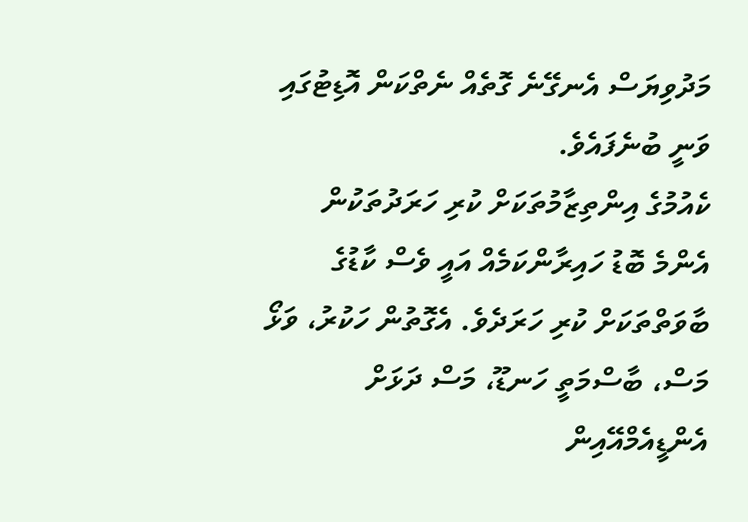މަދުވިޔަސް އެނގޭނެ ގޮތެއް ނެތްކަން އޮޑިޓުގައި ވަނީ ބުނެފައެވެ.
ކެއުމުގެ އިންތިޒާމުތަކަށް ކުރި ހަރަދުތަކުން އެންމެ ބޮޑު ހައިރާންކަމެއް އައީ ވެސް ކާޑުގެ ބާވަތްތަކަށް ކުރި ހަރަދެވެ. އެގޮތުން ހަކުރު، ވަޅޯ މަސް، ބާސްމަތީ ހަނޑޫ، މަސް ދަޅަށް އެންޑީއެމްއޭއިން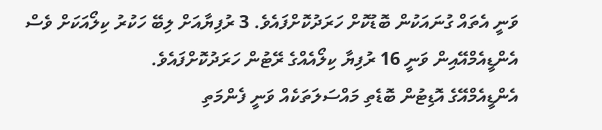ވަނީ އެތައް ގުނައަކުން ބޮޑުކޮށް ހަރަދުކޮށްފައެވެ. 3 ރުފިޔާއަށް ލިބޭ ހަކުރު ކިލޯއަކަށް ވެސް އެންޑީއެމްއޭއިން ވަނީ 16 ރުފިޔާ ކިލޯއެއްގެ ރޭޓުން ހަރަދުކޮށްފައެވެ.
އެންޑީއެމްއޭގެ އޮޑިޓުން ބޮޑެތި މައްސަލަތަކެއް ވަނީ ފެންމަތި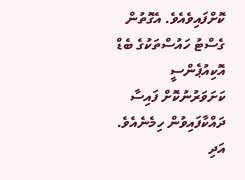ކޮށްފައިވެއެވެ. އެގޮތުން ގެސްޓު ހައުސްތަކުގެ ބެޑް އޮކިއުޕެންސީ ކަށަވަރުނުކޮށް ފައިސާ ދައްކާފައިވުން ހިމެނެއެވެ. އަދި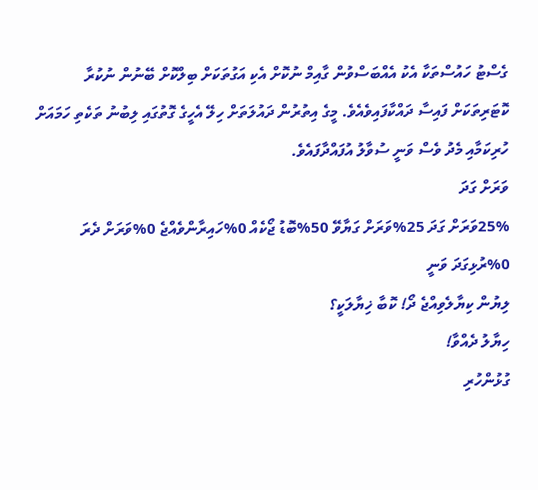ގެސްޓު ހައުސްތަކާ އެކު އެއްބަސްވުން ގާއިމް ނުކޮށް އެކި އަގުތަކަށް ބިލްކޮށް ބޭނުން ނުކުރާ ކޮޓަރިތަކަށް ފައިސާ ދައްކާފައިވެއެވެ. މީގެ އިތުރުން ދައުލަތަށް ހިލޭ އެހީގެ ގޮތުގައި ލިބުނު ތަކެތި ހަމައަށް ހުރިކަމާއި މެދު ވެސް ވަނީ ސުވާލު އުފައްދާފައެވެ.
ވަރަށް ގަދަ
25%ވަރަށް ގަދަ 25%ވަރަށް ގަޔާވޭ 50%ބޮޑު ޖޯކެއް 0%ހައިރާންވެއްޖެ 0%ވަރަށް ދެރަ 0%ރުޅިގަދަ ވަނީ
ލިޔުން ކިޔާލެވިއްޖެ ދޯ! ކޮބާ ޚިޔާލަކީ؟
ހިޔާލު ދެއްވާ!
ގުޅުންހުރި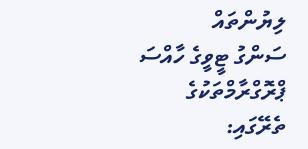ލިޔުންތައް
ސަންގު ޓީވީގެ ހާއްސަ ޕްރޮގްރާމްތަކުގެ ތެރޭގައި: